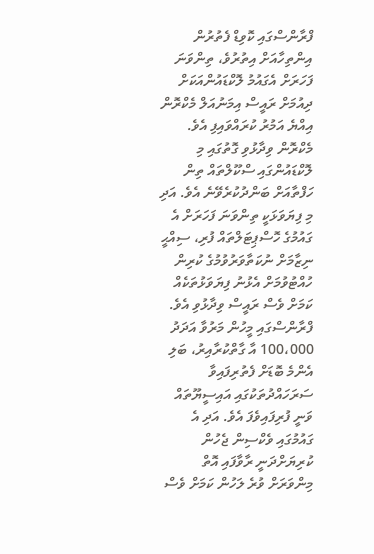ފްރާންސްގައި ކޮވިޑް ފެތުރުން އިންތިހާއަށް އިތުރުވެ، ތިންވަނަ ފަހަރަށް އެގައުމު ލޮކްޑައުންއަކަށް ދިއުމަށް ރައީސް އިމަނުއަލް މެކްރޮން އިއްޔެ އަމުރު ކުރައްވައިފި އެވެ.
މެކްރޮން ވިދާޅުވި ގޮތުގައި މި ލޮކްޑައުންގައި ސްކޫލްތައް ތިން ހަފްތާއަށް ބަންދުކުރެވޭނެ އެވެ. އަދި މި ފިޔަވަޅަކީ ތިންވަނަ ފަހަރަށް އެ ގައުމުގެ ހޮސްޕިޓަލްތައް ފުރި، ސިއްޙީ ނިޒާމަށް ނުކަތާވަރުވުމުގެ ކުރިން ހުއްޓުވުމަށް އެޅުނު ފިޔަވަޅުތަކެއް ކަމަށް ވެސް ރައީސް ވިދާޅުވި އެވެ.
ފްރާންސްގައި މީހުން މަރުވާ އަދަދު 100،000 އާ ގާތްކުރާއިރު، ބަލި އެންމެ ބޮޑަށް ފެތުރިފައިވާ ސަރަހައްދުތަކުގައި އައިސީޔޫތައް ވަނީ ފުރިފައިވެފަ އެވެ. އަދި އެ ގައުމުގައި ވެކްސިން ޖެހުން ކުރިޔަށްދަނީ ރާވާފައި އޮތް މިންވަރަށް ވުރެ ލަހުން ކަމަށް ވެސް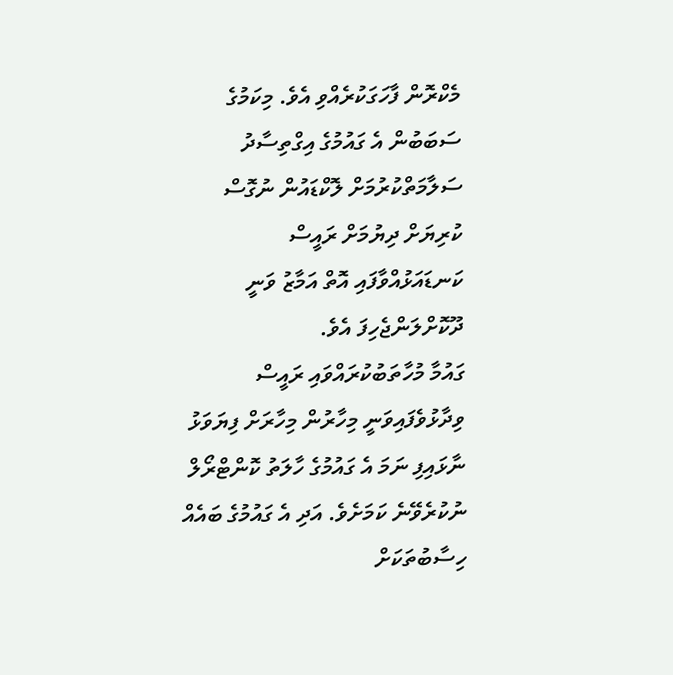މެކްރޮން ފާހަގަކުރެއްވި އެވެ. މިކަމުގެ ސަބަބުން އެ ގައުމުގެ އިގްތިސާދު ސަލާމަތްކުރުމަށް ލޮކްޑައުން ނުގޮސް ކުރިޔަށް ދިޔުމަށް ރައީސް ކަނޑައަޅުއްވާފައި އޮތް އަމާޒު ވަނީ ދޫކޮށްލަންޖެހިފަ އެވެ.
ގައުމާ މުހާތަބުކުރައްވައި ރައީސް ވިދާޅުވެފައިވަނީ މިހާރުން މިހާރަށް ފިޔަވަޅު ނާޅައިފި ނަމަ އެ ގައުމުގެ ހާލަތު ކޮންޓްރޯލް ނުކުރެވޭނެ ކަމަށެވެ. އަދި އެ ގައުމުގެ ބައެއް ހިސާބުތަކަށް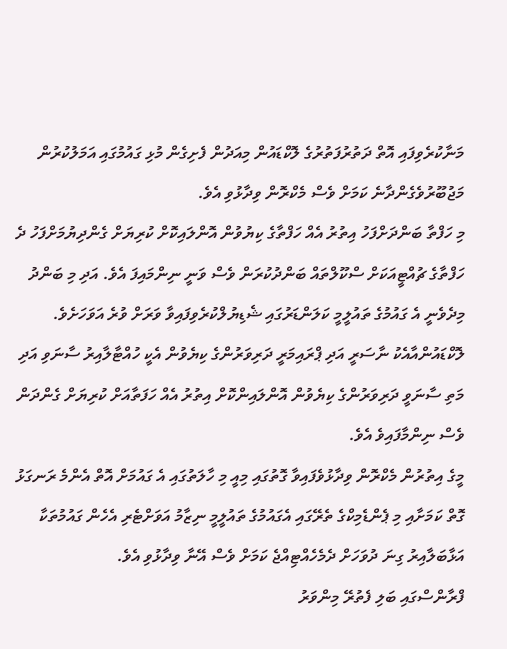މަނާކުރެވިފައި އޮތް ދަތުރުފަތުރުގެ ލޮކްޑައުން މިއަދުން ފެށިގެން މުޅި ގައުމުގައި އަމަލުކުރުން މަޖުބޫރުވެގެންދާނެ ކަމަށް ވެސް މެކްރޮން ވިދާޅުވި އެވެ.
މި ހަފްތާ ބަންދަށްފަހު އިތުރު އެއް ހަފްތާގެ ކިޔުވުން އޮންލައިކޮށް ކުރިޔަށް ގެންދިޔުމަށްފަހު ދެ ހަފްތާގެ ޗުއްޓީއަކަށް ސްކޫލްތައް ބަންދުކުރަން ވެސް ވަނީ ނިންމައިފަ އެވެ. އަދި މި ބަންދު މިދެވެނީ އެ ގައުމުގެ ތައުލީމީ ކަލަންޑަރުގައި ޝެޑިޔުލްކުރެވިފައިވާ ވަރަށް ވުރެ އަވަހަށެވެ.
ލޮކްޑައުންއާއެކު ނާސަރީ އަދި ޕްރައިމަރީ ދަރިވަރުންގެ ކިޔެވުން އެކީ ހުއްޓާލާއިރު ސާނަވި އަދި މަތި ސާނަވީ ދަރިވަރުންގެ ކިޔެވުން އޮންލައިންކޮށް އިތުރު އެއް ހަފަތާއަށް ކުރިޔަށް ގެންދަން ވެސް ނިންމާފައިވެ އެވެ.
މީގެ އިތުރުން މެކްރޮން ވިދާޅުވެފައިވާ ގޮތުގައި މިއީ މި ހާލަތުގައި އެ ގައުމަށް އޮތް އެންމެ ރަނގަޅު ގޮތް ކަމަށާއި މި ޕެންޑެމިކްގެ ތެރޭގައި އެގައުމުގެ ތައުލީމީ ނިޒާމު އަވަށްޓެރި އެހެން ގައުމުތަކާ އަޅާބަލާއިރު ގިނަ ދުވަހަށް ދެމެހެއްޓިއްޖެ ކަމަށް ވެސް އޭނާ ވިދާޅުވި އެވެ.
ފްރާންސްގައި ބަލި ފެތުރޭ މިންވަރު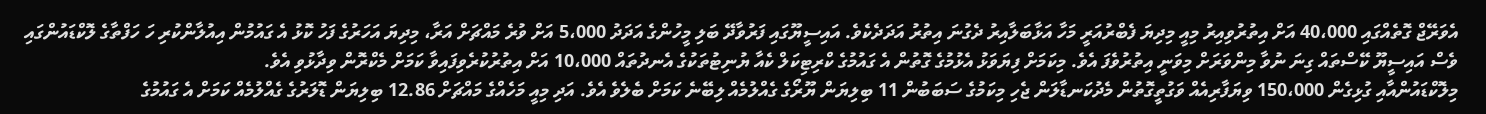އެވަރޭޖް ގޮތެއްގައި 40،000 އަށް އިތުރުވިއިރު މިއީ މިދިޔަ ފެބްރުއަރީ މަހާ އަޅާބަލާއިރު ދެގުނަ އިތުރު އަދަދެކެވެ. އައިސީޔޫގައި ފަރުވާދޭ ބަލި މީހުންގެ އަދަދު 5،000 އަށް ވުރެ މައްޗަށް އަރާ، މިދިޔަ އަހަރުގެ ފަހު ކޮޅު އެ ގައުމުން އިއުލާންކުރި ހަ ހަފްތާގެ ލޮކްޑައުންގައި ވެސް އައިސީޔޫ ކޭސްތައް ގިނަ ނުވާ މިންވަރަށް މިވަނީ އިތުރުވެފަ އެވެ. މިކަމަށް ފިޔަވަޅު އެޅުމުގެ ގޮތުން އެ ގައުމުގެ ކްރިޓިކަލް ކެއާ ޔުނިޓުތަކުގެ އެނދުތައް 10،000 އަށް އިތުރުކުރެވިފައިވާ ކަމަށް މެކްރޮން ވިދާޅުވި އެވެ.
މިލޮކްޑައުންއާއި ގުޅިގެން 150،000 ވިޔަފާރިއެއް ވަގުތީގޮތުން މެދުކަނޑާލަން ޖެހި މިކަމުގެ ސަބަބުން 11 ބިލިޔަން ޔޫރޯގެ ގެއްލުމެއް ލިބޭނެ ކަމަށް ބެލެވެ އެވެ. އަދި މިއީ މަހެއްގެ މައްޗަށް 12.86 ބިލިޔަން ޑޮލަރުގެ ގެއްލުމެއް ކަމަށް އެ ގައުމުގެ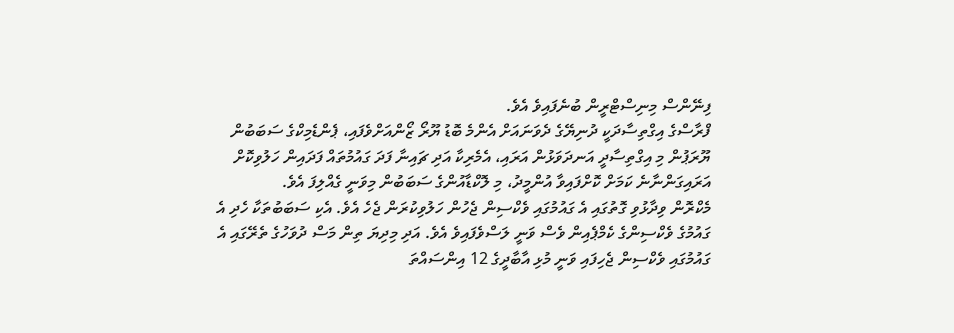ފިނޭންސް މިނިސްޓްރީން ބުނެފައިވެ އެވެ.
ފްރާސްގެ އިގްތިސާދަކީ ދުނިޔޭގެ ދެވަނައަށް އެންމެ ބޮޑު ޔޫރޯ ޒޯންއަށްވެފައި، ޕެންޑެމިކްގެ ސަބަބުން ޔޫރަޕުން މި އިގްތިސާދީ އަނދަވަޅުން އަރައި، އެމެރިކާ އަދި ޗައިނާ ފަދަ ގައުމުތައް ފަދައިން ހަލުވިކޮށް އަރައިގަންނާނެ ކަމަށް ކޮށްފައިވާ އުންމީދު، މި ލޮކްޑާއުންގެ ސަބަބުން މިވަނީ ގެއްލިފަ އެވެ.
މެކްރޮން ވިދާޅުވި ގޮތުގައި އެ ގައުމުގައި ވެކްސިން ޖެހުން ހަލުވިކުރަން ޖެހެ އެވެ. އެކި ސަބަބުތަކާ ހެދި އެ ގައުމުގެ ވެކްސިންގެ ކެމްޕެއިން ވެސް ވަނީ ލަސްވެފައިވެ އެވެ. އަދި މިދިޔަ ތިން މަސް ދުވަހުގެ ތެރޭގައި އެ ގައުމުގައި ވެކްސިން ޖެހިފައި ވަނީ މުޅި އާބާދީގެ 12 އިންސައްތަ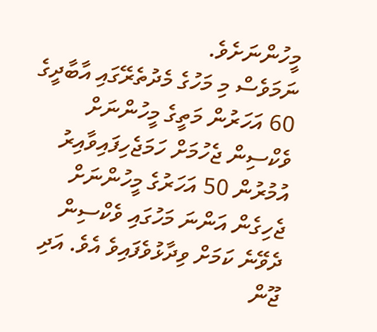މީހުންނަށެވެ.
ނަމަވެސް މި މަހުގެ މެދުތެރޭގައި އާބާދީގެ 60 އަހަރުން މަތީގެ މީހުންނަށް ވެކްސިން ޖެހުމަށް ހަމަޖެހިފައިވާއިރު އުމުރުން 50 އަހަރުގެ މީހުންނަށް ޖެހިގެން އަންނަ މަހުގައި ވެކްސިން ދެވޭނެ ކަމަށް ވިދާޅުވެފައިވެ އެވެ. އަދި ޖޫން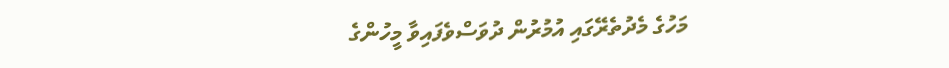މަހުގެ މެދުތެރޭގައި އުމުރުން ދުވަސްވެފައިވާ މީހުންގެ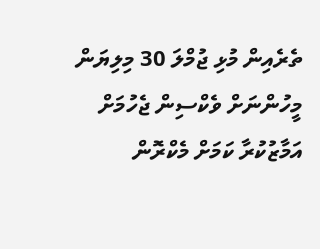ތެރެއިން މުޅި ޖުމްލަ 30 މިލިޔަން މީހުންނަށް ވެކްސިން ޖެހުމަށް އަމާޒުކުރާ ކަމަށް މެކްރޮން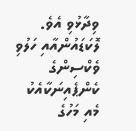ވިދާޅުވި އެވެ.
ލޮކަޑައުންއާއި ހަލުވި ވެކްސިންގެ ކެންޕެއިނަކާއެކު މެއި މަހުގެ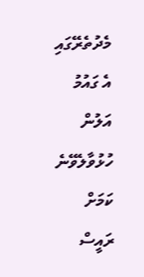މެދުތެރޭގައި އެ ގައުމު އަލުން ހުޅުވާލެވޭނެ ކަމަށް ރައީސް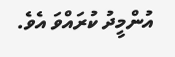އުންމީދު ކުރައްވަ އެވެ.